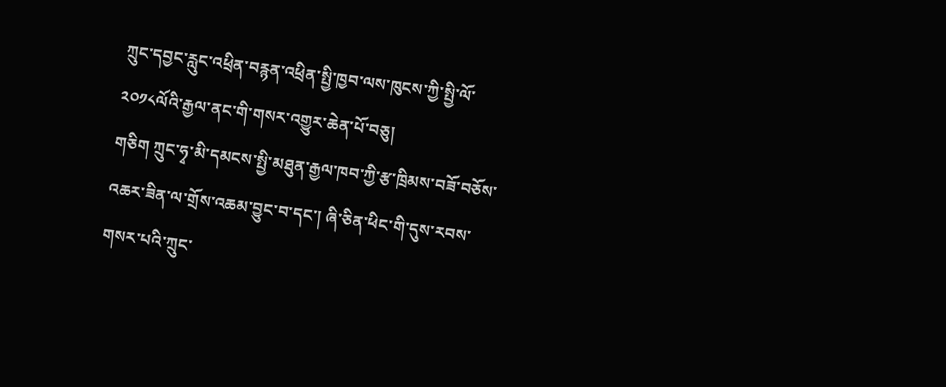ཀྲུང་དབྱང་རླུང་འཕྲིན་བརྙན་འཕྲིན་སྤྱི་ཁྱབ་ལས་ཁུངས་ཀྱི་སྤྱི་ལོ་༢༠༡༨ལོའི་རྒྱལ་ནང་གི་གསར་འགྱུར་ཆེན་པོ་བཅུ།
གཅིག ཀྲུང་ཧྭ་མི་དམངས་སྤྱི་མཐུན་རྒྱལ་ཁབ་ཀྱི་རྩ་ཁྲིམས་བཟོ་བཅོས་འཆར་ཟིན་ལ་གྲོས་འཆམ་བྱུང་བ་དང་། ཞི་ཅིན་ཕིང་གི་དུས་རབས་གསར་པའི་ཀྲུང་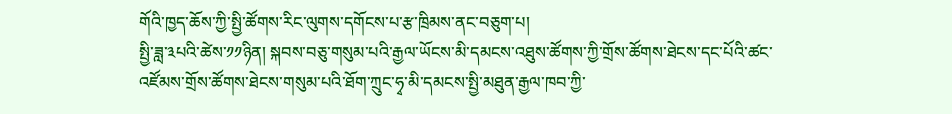གོའི་ཁྱད་ཆོས་ཀྱི་སྤྱི་ཚོགས་རིང་ལུགས་དགོངས་པ་རྩ་ཁྲིམས་ནང་བཅུག་པ།
སྤྱི་ཟླ་༣པའི་ཚེས་༡༡ཉིན། སྐབས་བཅུ་གསུམ་པའི་རྒྱལ་ཡོངས་མི་དམངས་འཐུས་ཚོགས་ཀྱི་གྲོས་ཚོགས་ཐེངས་དང་པོའི་ཚང་འཛོམས་གྲོས་ཚོགས་ཐེངས་གསུམ་པའི་ཐོག་ཀྲུང་ཧྭ་མི་དམངས་སྤྱི་མཐུན་རྒྱལ་ཁབ་ཀྱི་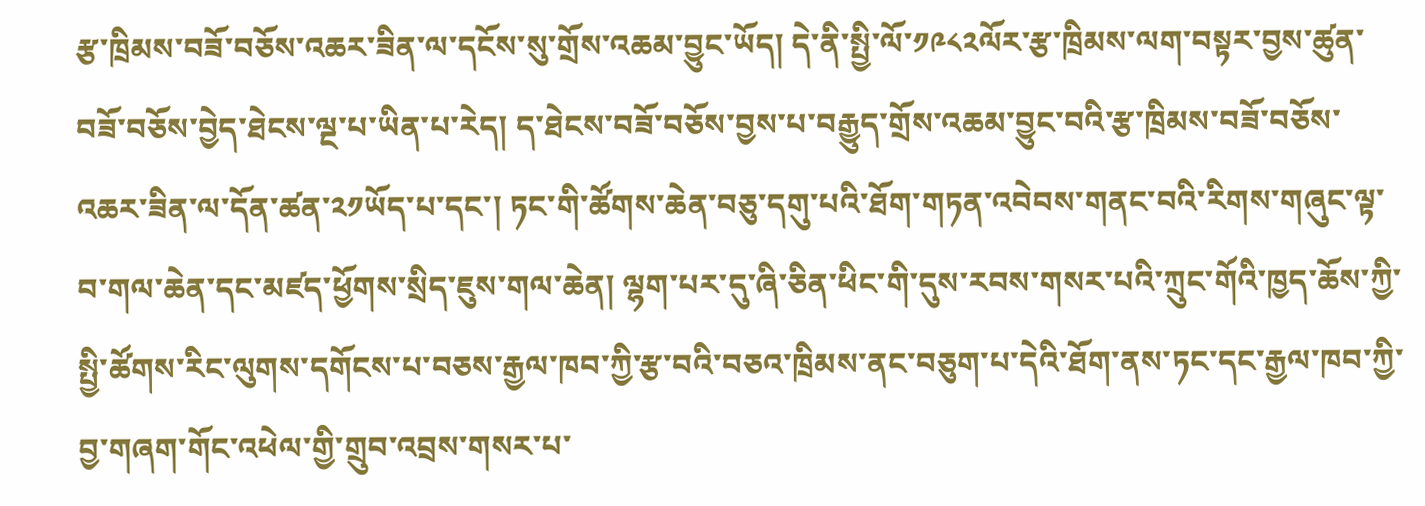རྩ་ཁྲིམས་བཟོ་བཅོས་འཆར་ཟིན་ལ་དངོས་སུ་གྲོས་འཆམ་བྱུང་ཡོད། དེ་ནི་སྤྱི་ལོ་༡༩༨༢ལོར་རྩ་ཁྲིམས་ལག་བསྟར་བྱས་ཚུན་བཟོ་བཅོས་བྱེད་ཐེངས་ལྔ་པ་ཡིན་པ་རེད། ད་ཐེངས་བཟོ་བཅོས་བྱས་པ་བརྒྱུད་གྲོས་འཆམ་བྱུང་བའི་རྩ་ཁྲིམས་བཟོ་བཅོས་འཆར་ཟིན་ལ་དོན་ཚན་༢༡ཡོད་པ་དང་། ཏང་གི་ཚོགས་ཆེན་བཅུ་དགུ་པའི་ཐོག་གཏན་འབེབས་གནང་བའི་རིགས་གཞུང་ལྟ་བ་གལ་ཆེན་དང་མཛད་ཕྱོགས་སྲིད་ཇུས་གལ་ཆེན། ལྷག་པར་དུ་ཞི་ཅིན་ཕིང་གི་དུས་རབས་གསར་པའི་ཀྲུང་གོའི་ཁྱད་ཆོས་ཀྱི་སྤྱི་ཚོགས་རིང་ལུགས་དགོངས་པ་བཅས་རྒྱལ་ཁབ་ཀྱི་རྩ་བའི་བཅའ་ཁྲིམས་ནང་བཅུག་པ་དེའི་ཐོག་ནས་ཏང་དང་རྒྱལ་ཁབ་ཀྱི་བྱ་གཞག་གོང་འཕེལ་གྱི་གྲུབ་འབྲས་གསར་པ་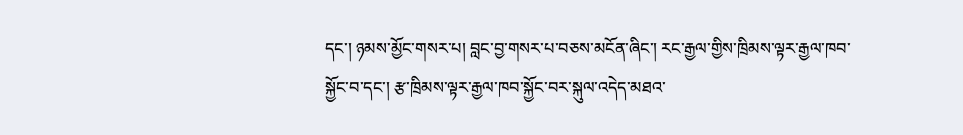དང་། ཉམས་མྱོང་གསར་པ། བླང་བྱ་གསར་པ་བཅས་མངོན་ཞིང་། རང་རྒྱལ་གྱིས་ཁྲིམས་ལྟར་རྒྱལ་ཁབ་སྐྱོང་བ་དང་། རྩ་ཁྲིམས་ལྟར་རྒྱལ་ཁབ་སྐྱོང་བར་སྐུལ་འདེད་མཐའ་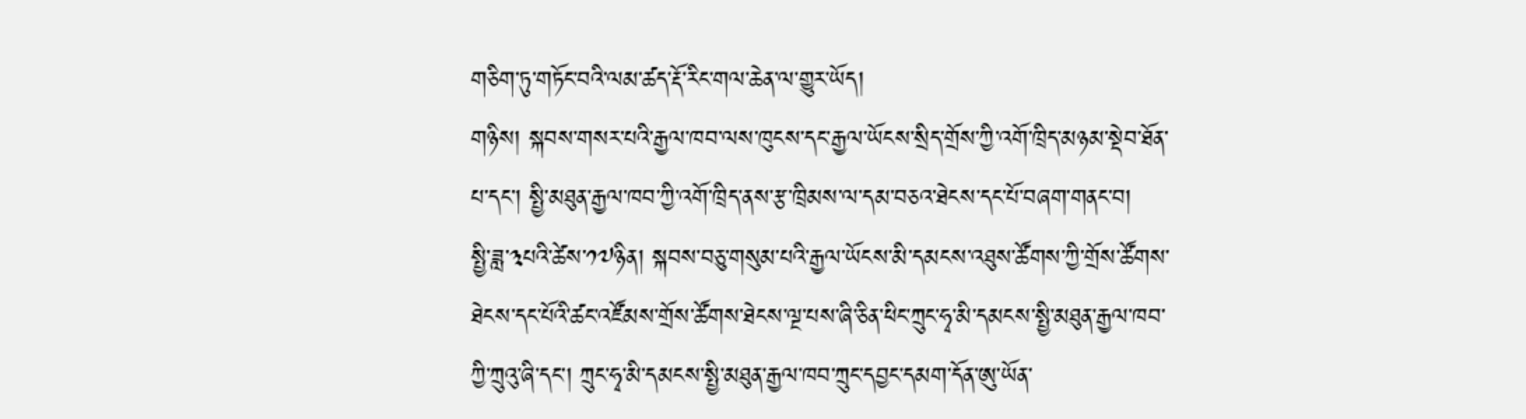གཅིག་ཏུ་གཏོང་བའི་ལམ་ཚད་རྡོ་རིང་གལ་ཆེན་ལ་གྱུར་ཡོད།
གཉིས། སྐབས་གསར་པའི་རྒྱལ་ཁབ་ལས་ཁུངས་དང་རྒྱལ་ཡོངས་སྲིད་གྲོས་ཀྱི་འགོ་ཁྲིད་མཉམ་སྡེབ་ཐོན་པ་དང་། སྤྱི་མཐུན་རྒྱལ་ཁབ་ཀྱི་འགོ་ཁྲིད་ནས་རྩ་ཁྲིམས་ལ་དམ་བཅའ་ཐེངས་དང་པོ་བཞག་གནང་བ།
སྤྱི་ཟླ་༣པའི་ཚེས་༡༧ཉིན། སྐབས་བཅུ་གསུམ་པའི་རྒྱལ་ཡོངས་མི་དམངས་འཐུས་ཚོགས་ཀྱི་གྲོས་ཚོགས་ཐེངས་དང་པོའི་ཚང་འཛོམས་གྲོས་ཚོགས་ཐེངས་ལྔ་པས་ཞི་ཅིན་ཕིང་ཀྲུང་ཧྭ་མི་དམངས་སྤྱི་མཐུན་རྒྱལ་ཁབ་ཀྱི་ཀྲུའུ་ཞི་དང་། ཀྲུང་ཧྭ་མི་དམངས་སྤྱི་མཐུན་རྒྱལ་ཁབ་ཀྲུང་དབྱང་དམག་དོན་ཨུ་ཡོན་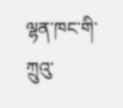ལྷན་ཁང་གི་ཀྲུའུ་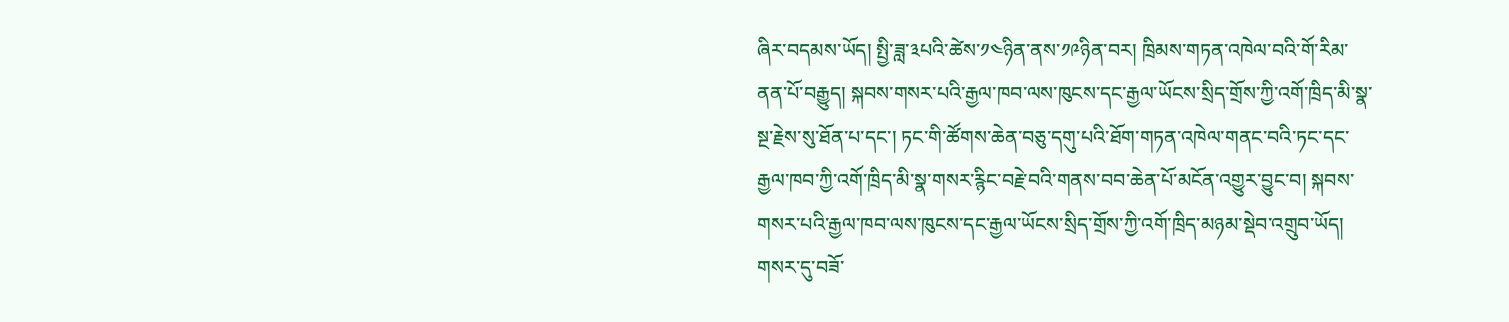ཞིར་བདམས་ཡོད། སྤྱི་ཟླ་༣པའི་ཚེས་༡༤ཉིན་ནས་༡༩ཉིན་བར། ཁྲིམས་གཏན་འཁེལ་བའི་གོ་རིམ་ནན་པོ་བརྒྱུད། སྐབས་གསར་པའི་རྒྱལ་ཁབ་ལས་ཁུངས་དང་རྒྱལ་ཡོངས་སྲིད་གྲོས་ཀྱི་འགོ་ཁྲིད་མི་སྣ་སྔ་རྗེས་སུ་ཐོན་པ་དང་། ཏང་གི་ཚོགས་ཆེན་བཅུ་དགུ་པའི་ཐོག་གཏན་འཁེལ་གནང་བའི་ཏང་དང་རྒྱལ་ཁབ་ཀྱི་འགོ་ཁྲིད་མི་སྣ་གསར་རྙིང་བརྗེ་བའི་གནས་བབ་ཆེན་པོ་མངོན་འགྱུར་བྱུང་བ། སྐབས་གསར་པའི་རྒྱལ་ཁབ་ལས་ཁུངས་དང་རྒྱལ་ཡོངས་སྲིད་གྲོས་ཀྱི་འགོ་ཁྲིད་མཉམ་སྡེབ་འགྲུབ་ཡོད། གསར་དུ་བཟོ་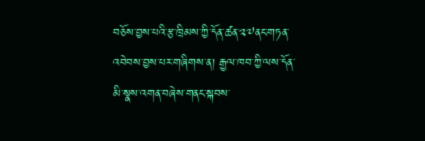བཅོས་བྱས་པའི་རྩ་ཁྲིམས་ཀྱི་དོན་ཚན་༢༧ནང་གཏན་འབེབས་བྱས་པར་གཞིགས་ན། རྒྱལ་ཁབ་ཀྱི་ལས་དོན་མི་སྣས་འགན་བཞེས་གནང་སྐབས་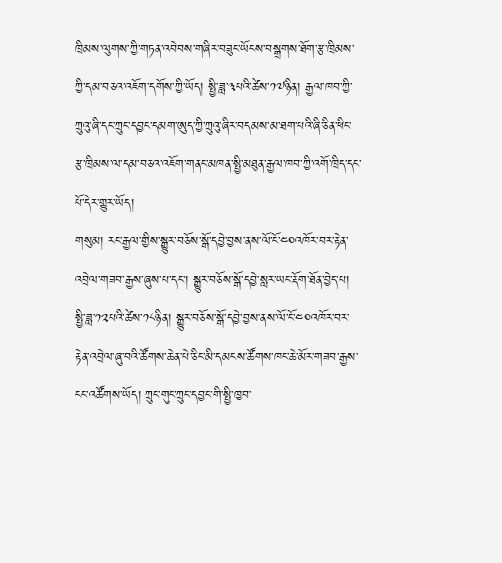ཁྲིམས་ལུགས་ཀྱི་གཏན་འབེབས་གཞིར་བཟུང་ཡོངས་བསྒྲགས་ཐོག་རྩ་ཁྲིམས་ཀྱི་དམ་བཅའ་འཇོག་དགོས་ཀྱི་ཡོད། སྤྱི་ཟླ་༣པའི་ཚེས་༡༧ཉིན། རྒྱལ་ཁབ་ཀྱི་ཀྲུའུ་ཞི་དང་ཀྲུང་དབྱང་དམག་ཨུད་ཀྱི་ཀྲུའུ་ཞིར་བདམས་མ་ཐག་པའི་ཞི་ཅིན་ཕིང་རྩ་ཁྲིམས་ལ་དམ་བཅའ་འཇོག་གནང་མཁན་སྤྱི་མཐུན་རྒྱལ་ཁབ་ཀྱི་འགོ་ཁྲིད་དང་པོ་དེར་གྱུར་ཡོད།
གསུམ། རང་རྒྱལ་གྱིས་སྒྱུར་བཅོས་སྒོ་དབྱེ་བྱས་ནས་ལོ་ངོ་༤༠འཁོར་བར་རྟེན་འབྲེལ་གཟབ་རྒྱས་ཞུས་པ་དང་། སྒྱུར་བཅོས་སྒོ་དབྱེ་སླར་ཡང་རྡོག་ཐོན་བྱེད་པ།
སྤྱི་ཟླ་༡༢པའི་ཚེས་༡༨ཉིན། སྒྱུར་བཅོས་སྒོ་དབྱེ་བྱས་ནས་ལོ་ངོ་༤༠འཁོར་བར་རྟེན་འབྲེལ་ཞུ་བའི་ཚོགས་ཆེན་པེ་ཅིང་མི་དམངས་ཚོགས་ཁང་ཆེ་མོར་གཟབ་རྒྱས་ངང་འཚོགས་ཡོད། ཀྲུང་གུང་ཀྲུང་དབྱང་གི་སྤྱི་ཁྱབ་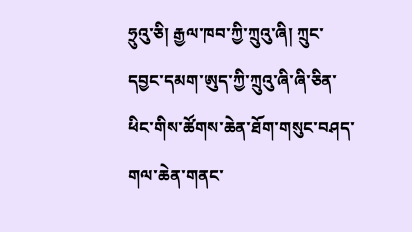ཧྲུའུ་ཅི། རྒྱལ་ཁབ་ཀྱི་ཀྲུའུ་ཞི། ཀྲུང་དབྱང་དམག་ཨུད་ཀྱི་ཀྲུའུ་ཞི་ཞི་ཅིན་ཕིང་གིས་ཚོགས་ཆེན་ཐོག་གསུང་བཤད་གལ་ཆེན་གནང་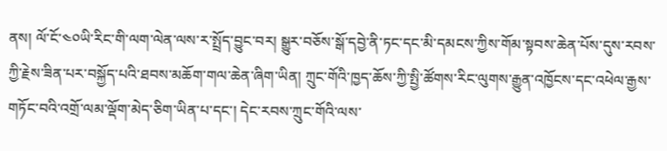ནས། ལོ་ངོ་༤༠ཡི་རིང་གི་ལག་ལེན་ལས་ར་སྤྲོད་བྱུང་བར། སྒྱུར་བཅོས་སྒོ་དབྱེ་ནི་ཏང་དང་མི་དམངས་ཀྱིས་གོམ་སྟབས་ཆེན་པོས་དུས་རབས་ཀྱི་རྗེས་ཟིན་པར་བསྐྱོད་པའི་ཐབས་མཆོག་གལ་ཆེན་ཞིག་ཡིན། ཀྲུང་གོའི་ཁྱད་ཆོས་ཀྱི་སྤྱི་ཚོགས་རིང་ལུགས་རྒྱུན་འཁྱོངས་དང་འཕེལ་རྒྱས་གཏོང་བའི་འགྲོ་ལམ་ལྡོག་མེད་ཅིག་ཡིན་པ་དང་། དེང་རབས་ཀྲུང་གོའི་ལས་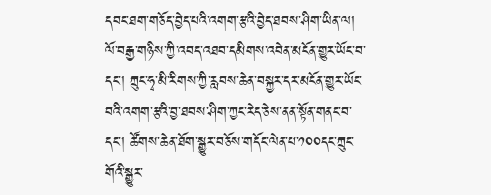དབང་ཐག་གཅོད་བྱེད་པའི་འགག་རྩའི་བྱེད་ཐབས་ཤིག་ཡིན་ལ། ལོ་བརྒྱ་གཉིས་ཀྱི་འབད་འཐབ་དམིགས་འབེན་མངོན་གྱུར་ཡོང་བ་དང་། ཀྲུང་ཧྭ་མི་རིགས་ཀྱི་རླབས་ཆེན་བསྐྱར་དར་མངོན་གྱུར་ཡོང་བའི་འགག་རྩའི་བྱ་ཐབས་ཤིག་ཀྱང་རེད་ཅེས་ནན་སྟོན་གནང་བ་དང་། ཚོགས་ཆེན་ཐོག་སྒྱུར་བཅོས་གདོང་ལེན་པ་༡༠༠དང་ཀྲུང་གོའི་སྒྱུར་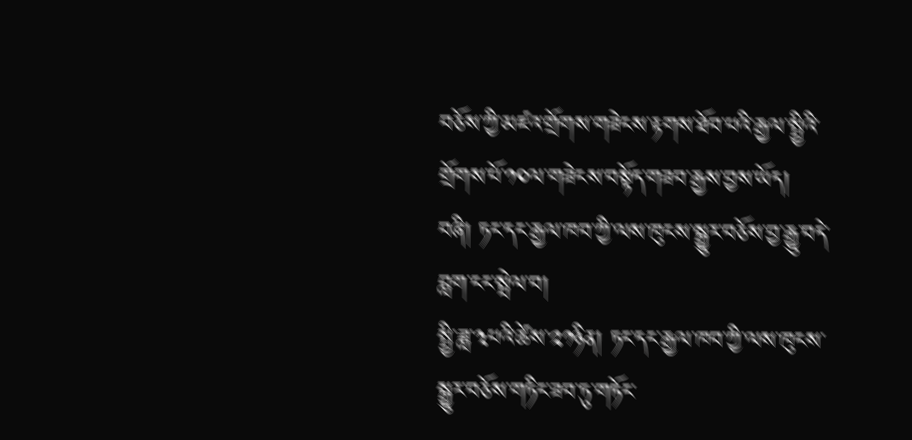བཅོས་ཀྱི་མཛའ་གྲོགས་གཟེངས་རྟགས་ཐོབ་པའི་རྒྱལ་སྤྱིའི་གྲོགས་པོ་༡༠ལ་གཟེངས་བསྟོད་གཟབ་རྒྱས་བྱས་ཡོད།
བཞི། ཏང་དང་རྒྱལ་ཁབ་ཀྱི་ལས་ཁུངས་སྒྱུར་བཅོས་བྱ་རྒྱུ་བདེ་བླག་ངང་སྤེལ་བ།
སྤྱི་ཟླ་༣པའི་ཚེས་༢༡ཉིན། ཏང་དང་རྒྱལ་ཁབ་ཀྱི་ལས་ཁུངས་སྒྱུར་བཅོས་གཏིང་ཟབ་ཏུ་གཏོང་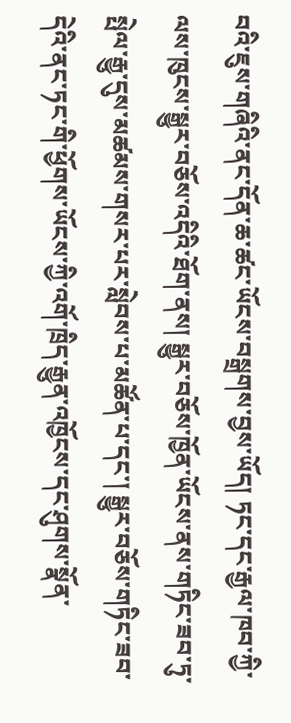བའི་ཇུས་གཞིའི་ནང་དོན་ཆ་ཚང་ཡོངས་བསྒྲགས་བྱས་ཡོད། ཏང་དང་རྒྱལ་ཁབ་ཀྱི་ལས་ཁུངས་སྒྱུར་བཅོས་འདིའི་ཐོག་ནས། སྒྱུར་བཅོས་ཁྱོན་ཡོངས་ནས་གཏིང་ཟབ་ཏུ་སྤེལ་རྒྱུ་དུས་མཚམས་གསར་པར་སླེབས་པ་མཚོན་པ་དང་། སྒྱུར་བཅོས་གཏིང་ཟབ་དེའི་ནང་ཏང་གི་ཕྱོགས་ཡོངས་ཀྱི་འགོ་ཁྲིད་རྒྱུན་འཁྱོངས་དང་ཤུགས་སྣོན་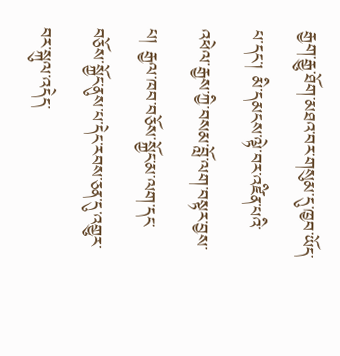རྒྱག་རྒྱུ་ཐོག་མཐའ་བར་གསུམ་དུ་ཁྱབ་ཡོད་པ་དང་། མི་དམངས་ལྟེ་བར་འཛིན་པའི་འཕེལ་རྒྱས་ཀྱི་བསམ་བློ་ལག་བསྟར་བྱས་པ། རྒྱལ་ཁབ་བཅོས་སྐྱོང་མ་ལག་དང་བཅོས་སྐྱོང་ནུས་པ་དེང་རབས་ཅན་དུ་འགྱུར་བར་སྐུལ་འདེད་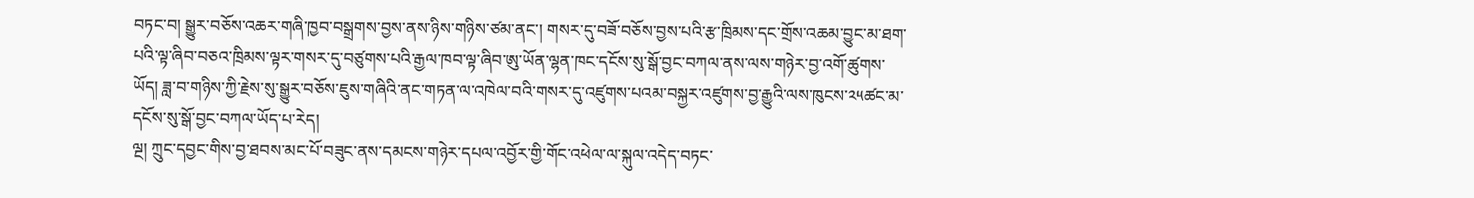བཏང་བ། སྒྱུར་བཅོས་འཆར་གཞི་ཁྱབ་བསྒྲགས་བྱས་ནས་ཉིས་གཉིས་ཙམ་ནང་། གསར་དུ་བཟོ་བཅོས་བྱས་པའི་རྩ་ཁྲིམས་དང་གྲོས་འཆམ་བྱུང་མ་ཐག་པའི་ལྟ་ཞིབ་བཅའ་ཁྲིམས་ལྟར་གསར་དུ་བཙུགས་པའི་རྒྱལ་ཁབ་ལྟ་ཞིབ་ཨུ་ཡོན་ལྷན་ཁང་དངོས་སུ་སྒོ་བྱང་བཀལ་ནས་ལས་གཉེར་བྱ་འགོ་ཚུགས་ཡོད། ཟླ་བ་གཉིས་ཀྱི་རྗེས་སུ་སྒྱུར་བཅོས་ཇུས་གཞིའི་ནང་གཏན་ལ་འཁེལ་བའི་གསར་དུ་འཛུགས་པའམ་བསྐྱར་འཛུགས་བྱ་རྒྱུའི་ལས་ཁུངས་༢༥ཚང་མ་དངོས་སུ་སྒོ་བྱང་བཀལ་ཡོད་པ་རེད།
ལྔ། ཀྲུང་དབྱང་གིས་བྱ་ཐབས་མང་པོ་བཟུང་ནས་དམངས་གཉེར་དཔལ་འབྱོར་གྱི་གོང་འཕེལ་ལ་སྐུལ་འདེད་བཏང་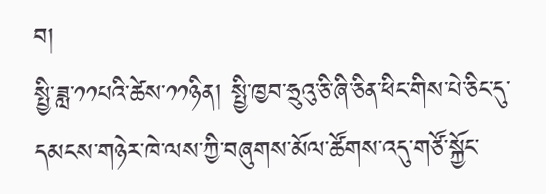བ།
སྤྱི་ཟླ་༡༡པའི་ཚེས་༡༡ཉིན། སྤྱི་ཁྱབ་ཧྲུའུ་ཅི་ཞི་ཅིན་ཕིང་གིས་པེ་ཅིང་དུ་དམངས་གཉེར་ཁེ་ལས་ཀྱི་བཞུགས་མོལ་ཚོགས་འདུ་གཙོ་སྐྱོང་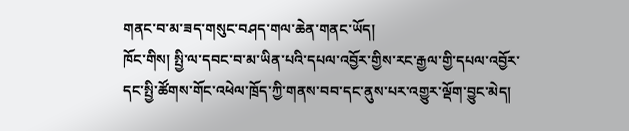གནང་བ་མ་ཟད་གསུང་བཤད་གལ་ཆེན་གནང་ཡོད།
ཁོང་གིས། སྤྱི་ལ་དབང་བ་མ་ཡིན་པའི་དཔལ་འབྱོར་གྱིས་རང་རྒྱལ་གྱི་དཔལ་འབྱོར་དང་སྤྱི་ཚོགས་གོང་འཕེལ་ཁྲོད་ཀྱི་གནས་བབ་དང་ནུས་པར་འགྱུར་ལྡོག་བྱུང་མེད།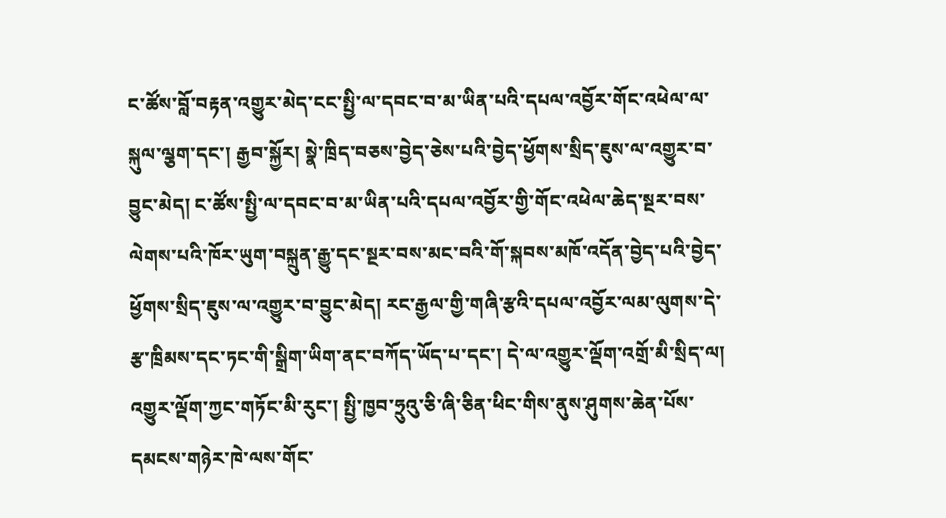ང་ཚོས་བློ་བརྟན་འགྱུར་མེད་ངང་སྤྱི་ལ་དབང་བ་མ་ཡིན་པའི་དཔལ་འབྱོར་གོང་འཕེལ་ལ་སྐུལ་ལྕག་དང་། རྒྱབ་སྐྱོར། སྣེ་ཁྲིད་བཅས་བྱེད་ཅེས་པའི་བྱེད་ཕྱོགས་སྲིད་ཇུས་ལ་འགྱུར་བ་བྱུང་མེད། ང་ཚོས་སྤྱི་ལ་དབང་བ་མ་ཡིན་པའི་དཔལ་འབྱོར་གྱི་གོང་འཕེལ་ཆེད་སྔར་བས་ལེགས་པའི་ཁོར་ཡུག་བསྐྲུན་རྒྱུ་དང་སྔར་བས་མང་བའི་གོ་སྐབས་མཁོ་འདོན་བྱེད་པའི་བྱེད་ཕྱོགས་སྲིད་ཇུས་ལ་འགྱུར་བ་བྱུང་མེད། རང་རྒྱལ་གྱི་གཞི་རྩའི་དཔལ་འབྱོར་ལམ་ལུགས་དེ་རྩ་ཁྲིམས་དང་ཏང་གི་སྒྲིག་ཡིག་ནང་བཀོད་ཡོད་པ་དང་། དེ་ལ་འགྱུར་ལྡོག་འགྲོ་མི་སྲིད་ལ། འགྱུར་ལྡོག་ཀྱང་གཏོང་མི་རུང་། སྤྱི་ཁྱབ་ཧྲུའུ་ཅི་ཞི་ཅིན་ཕིང་གིས་ནུས་ཤུགས་ཆེན་པོས་དམངས་གཉེར་ཁེ་ལས་གོང་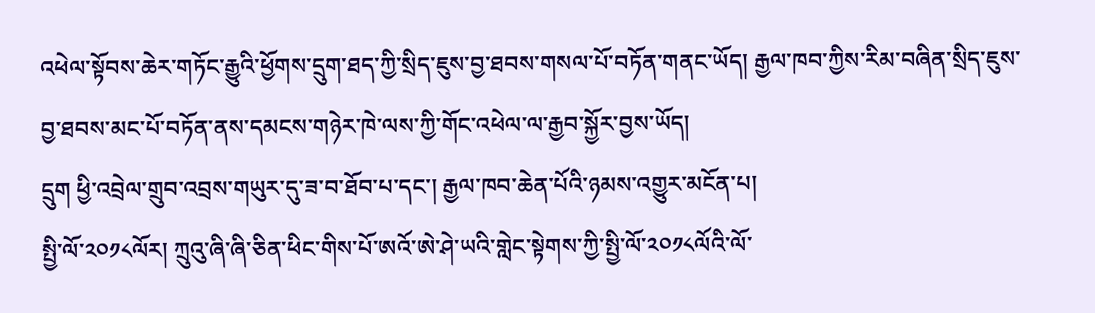འཕེལ་སྟོབས་ཆེར་གཏོང་རྒྱུའི་ཕྱོགས་དྲུག་ཐད་ཀྱི་སྲིད་ཇུས་བྱ་ཐབས་གསལ་པོ་བཏོན་གནང་ཡོད། རྒྱལ་ཁབ་ཀྱིས་རིམ་བཞིན་སྲིད་ཇུས་བྱ་ཐབས་མང་པོ་བཏོན་ནས་དམངས་གཉེར་ཁེ་ལས་ཀྱི་གོང་འཕེལ་ལ་རྒྱབ་སྐྱོར་བྱས་ཡོད།
དྲུག ཕྱི་འབྲེལ་གྲུབ་འབྲས་གཡུར་དུ་ཟ་བ་ཐོབ་པ་དང་། རྒྱལ་ཁབ་ཆེན་པོའི་ཉམས་འགྱུར་མངོན་པ།
སྤྱི་ལོ་༢༠༡༨ལོར། ཀྲུའུ་ཞི་ཞི་ཅིན་ཕིང་གིས་པོ་ཨའོ་ཨེ་ཤེ་ཡའི་གླེང་སྟེགས་ཀྱི་སྤྱི་ལོ་༢༠༡༨ལོའི་ལོ་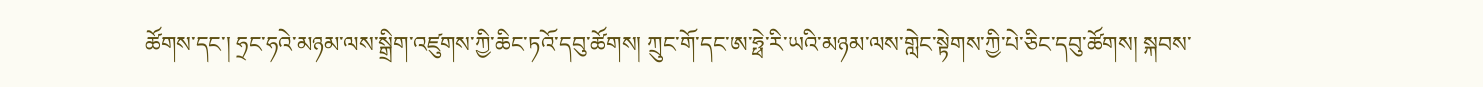ཚོགས་དང་། ཧྲང་ཧའེ་མཉམ་ལས་སྒྲིག་འཛུགས་ཀྱི་ཆིང་ཏའོ་དབུ་ཚོགས། ཀྲུང་གོ་དང་ཨ་ཧྥེ་རི་ཡའི་མཉམ་ལས་གླེང་སྟེགས་ཀྱི་པེ་ཅིང་དབུ་ཚོགས། སྐབས་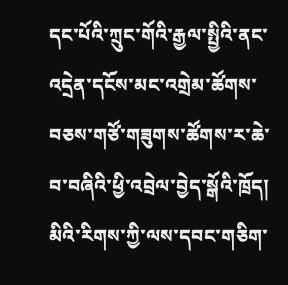དང་པོའི་ཀྲུང་གོའི་རྒྱལ་སྤྱིའི་ནང་འདྲེན་དངོས་མང་འགྲེམ་ཚོགས་བཅས་གཙོ་གཟུགས་ཚོགས་ར་ཆེ་བ་བཞིའི་ཕྱི་འབྲེལ་བྱེད་སྒོའི་ཁྲོད། མིའི་རིགས་ཀྱི་ལས་དབང་གཅིག་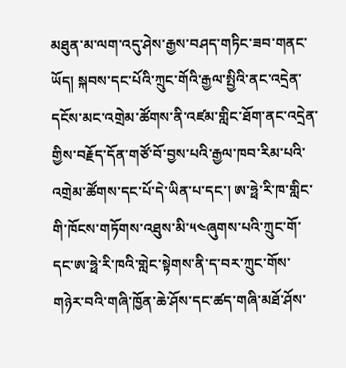མཐུན་མ་ལག་འདུ་ཤེས་རྒྱས་བཤད་གཏིང་ཟབ་གནང་ཡོད། སྐབས་དང་པོའི་ཀྲུང་གོའི་རྒྱལ་སྤྱིའི་ནང་འདྲེན་དངོས་མང་འགྲེམ་ཚོགས་ནི་འཛམ་གླིང་ཐོག་ནང་འདྲེན་གྱིས་བརྗོད་དོན་གཙོ་བོ་བྱས་པའི་རྒྱལ་ཁབ་རིམ་པའི་འགྲེམ་ཚོགས་དང་པོ་དེ་ཡིན་པ་དང་། ཨ་ཧྥེ་རི་ཁ་གླིང་གི་ཁོངས་གཏོགས་འཐུས་མི་༥༤ཞུགས་པའི་ཀྲུང་གོ་དང་ཨ་ཧྥེ་རི་ཁའི་གླེང་སྟེགས་ནི་ད་བར་ཀྲུང་གོས་གཉེར་བའི་གཞི་ཁྱོན་ཆེ་ཤོས་དང་ཚད་གཞི་མཐོ་ཤོས་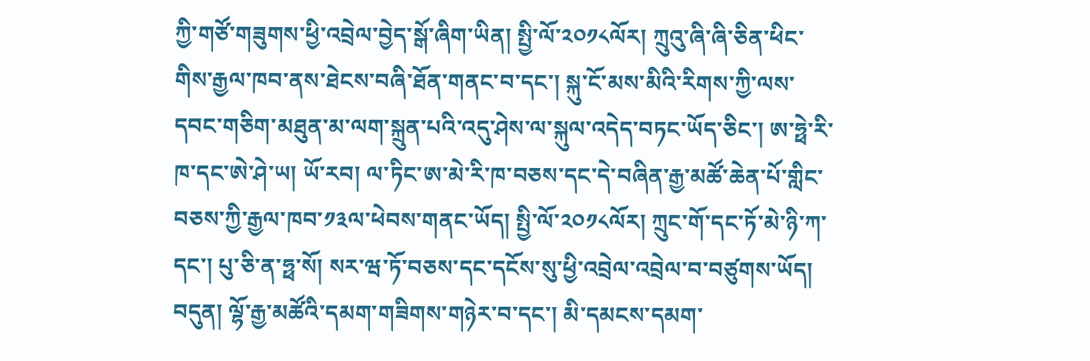ཀྱི་གཙོ་གཟུགས་ཕྱི་འབྲེལ་བྱེད་སྒོ་ཞིག་ཡིན། སྤྱི་ལོ་༢༠༡༨ལོར། ཀྲུའུ་ཞི་ཞི་ཅིན་ཕིང་གིས་རྒྱལ་ཁབ་ནས་ཐེངས་བཞི་ཐོན་གནང་བ་དང་། སྐུ་ངོ་མས་མིའི་རིགས་ཀྱི་ལས་དབང་གཅིག་མཐུན་མ་ལག་སྐྲུན་པའི་འདུ་ཤེས་ལ་སྐུལ་འདེད་བཏང་ཡོད་ཅིང་། ཨ་ཧྥེ་རི་ཁ་དང་ཨེ་ཤེ་ཡ། ཡོ་རབ། ལ་ཏིང་ཨ་མེ་རི་ཁ་བཅས་དང་དེ་བཞིན་རྒྱ་མཚོ་ཆེན་པོ་གླིང་བཅས་ཀྱི་རྒྱལ་ཁབ་༡༣ལ་ཕེབས་གནང་ཡོད། སྤྱི་ལོ་༢༠༡༨ལོར། ཀྲུང་གོ་དང་ཏོ་མེ་ཉི་ཀ་དང་། པུ་ཅི་ན་ཧྥ་སོ། སར་ཝ་ཏོ་བཅས་དང་དངོས་སུ་ཕྱི་འབྲེལ་འབྲེལ་བ་བཙུགས་ཡོད།
བདུན། ལྷོ་རྒྱ་མཚོའི་དམག་གཟིགས་གཉེར་བ་དང་། མི་དམངས་དམག་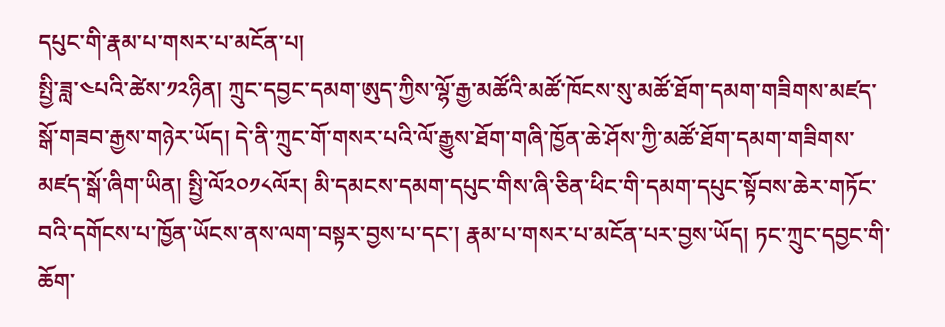དཔུང་གི་རྣམ་པ་གསར་པ་མངོན་པ།
སྤྱི་ཟླ་༤པའི་ཚེས་༡༢ཉིན། ཀྲུང་དབྱང་དམག་ཨུད་ཀྱིས་ལྷོ་རྒྱ་མཚོའི་མཚོ་ཁོངས་སུ་མཚོ་ཐོག་དམག་གཟིགས་མཛད་སྒོ་གཟབ་རྒྱས་གཉེར་ཡོད། དེ་ནི་ཀྲུང་གོ་གསར་པའི་ལོ་རྒྱུས་ཐོག་གཞི་ཁྱོན་ཆེ་ཤོས་ཀྱི་མཚོ་ཐོག་དམག་གཟིགས་མཛད་སྒོ་ཞིག་ཡིན། སྤྱི་ལོ༢༠༡༨ལོར། མི་དམངས་དམག་དཔུང་གིས་ཞི་ཅིན་ཕིང་གི་དམག་དཔུང་སྟོབས་ཆེར་གཏོང་བའི་དགོངས་པ་ཁྱོན་ཡོངས་ནས་ལག་བསྟར་བྱས་པ་དང་། རྣམ་པ་གསར་པ་མངོན་པར་བྱས་ཡོད། ཏང་ཀྲུང་དབྱང་གི་ཆོག་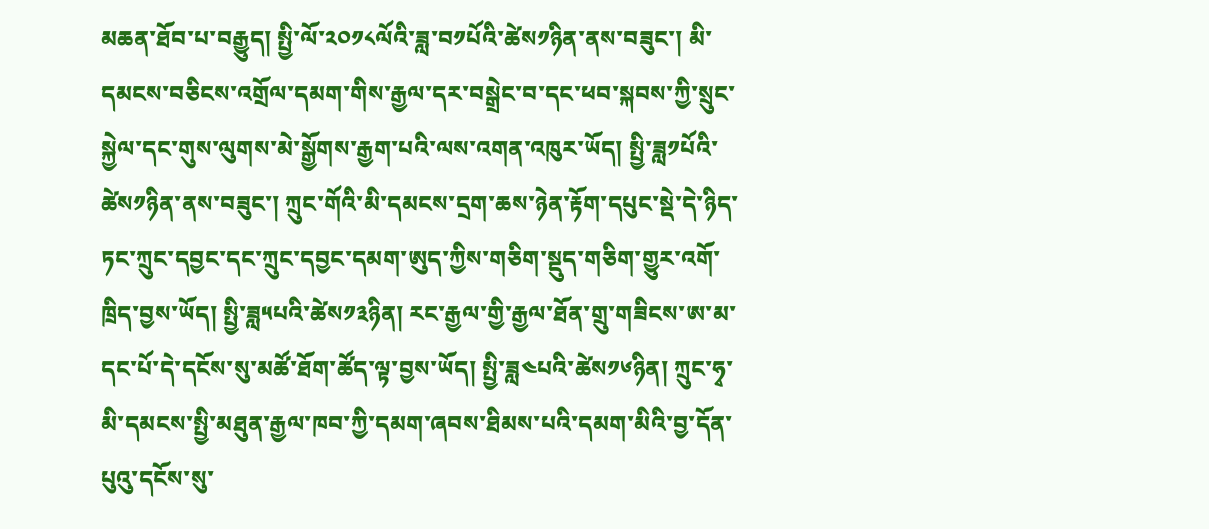མཆན་ཐོབ་པ་བརྒྱུད། སྤྱི་ལོ་༢༠༡༨ལོའི་ཟླ་བ༡པོའི་ཚེས༡ཉིན་ནས་བཟུང་། མི་དམངས་བཅིངས་འགྲོལ་དམག་གིས་རྒྱལ་དར་བསྒྲེང་བ་དང་ཕབ་སྐབས་ཀྱི་སྲུང་སྐྱེལ་དང་གུས་ལུགས་མེ་སྒྱོགས་རྒྱག་པའི་ལས་འགན་འཁུར་ཡོད། སྤྱི་ཟླ༡པོའི་ཚེས༡ཉིན་ནས་བཟུང་། ཀྲུང་གོའི་མི་དམངས་དྲག་ཆས་ཉེན་རྟོག་དཔུང་སྡེ་དེ་ཉིད་ཏང་ཀྲུང་དབྱང་དང་ཀྲུང་དབྱང་དམག་ཨུད་ཀྱིས་གཅིག་སྡུད་གཅིག་གྱུར་འགོ་ཁྲིད་བྱས་ཡོད། སྤྱི་ཟླ༥པའི་ཚེས༡༣ཉིན། རང་རྒྱལ་གྱི་རྒྱལ་ཐོན་གྲུ་གཟིངས་ཨ་མ་དང་པོ་དེ་དངོས་སུ་མཚོ་ཐོག་ཚོད་ལྟ་བྱས་ཡོད། སྤྱི་ཟླ༤པའི་ཚེས༡༦ཉིན། ཀྲུང་ཧྭ་མི་དམངས་སྤྱི་མཐུན་རྒྱལ་ཁབ་ཀྱི་དམག་ཞབས་ཐིམས་པའི་དམག་མིའི་བྱ་དོན་པུའུ་དངོས་སུ་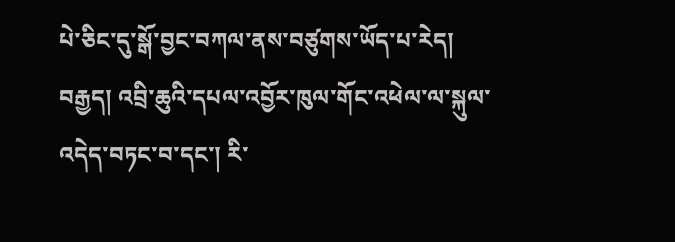པེ་ཅིང་དུ་སྒོ་བྱང་བཀལ་ནས་བཙུགས་ཡོད་པ་རེད།
བརྒྱད། འབྲི་ཆུའི་དཔལ་འབྱོར་ཁུལ་གོང་འཕེལ་ལ་སྐུལ་འདེད་བཏང་བ་དང་། རི་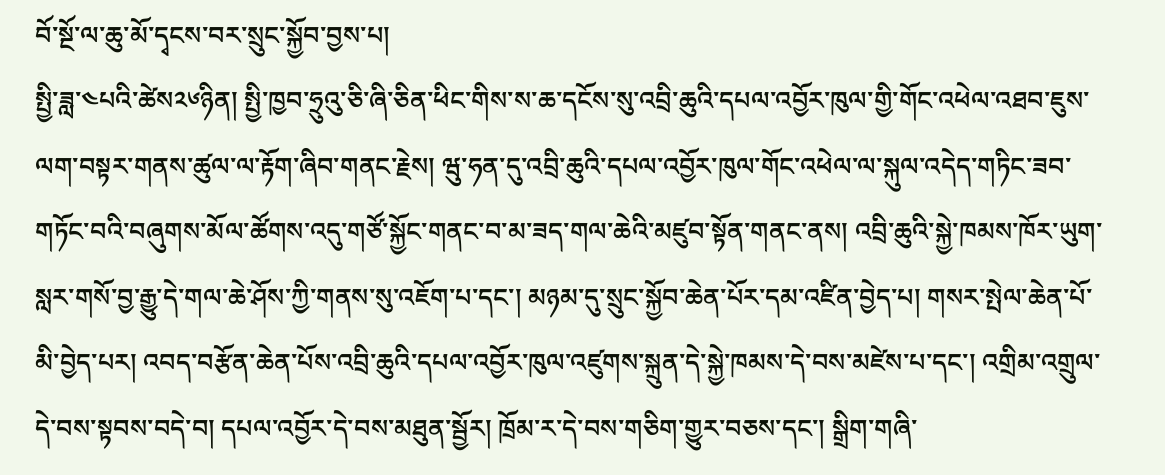བོ་སྔོ་ལ་ཆུ་མོ་དྭངས་བར་སྲུང་སྐྱོབ་བྱས་པ།
སྤྱི་ཟླ་༤པའི་ཚེས༢༦ཉིན། སྤྱི་ཁྱབ་ཧྲུའུ་ཅི་ཞི་ཅིན་ཕིང་གིས་ས་ཆ་དངོས་སུ་འབྲི་ཆུའི་དཔལ་འབྱོར་ཁུལ་གྱི་གོང་འཕེལ་འཐབ་ཇུས་ལག་བསྟར་གནས་ཚུལ་ལ་རྟོག་ཞིབ་གནང་རྗེས། ཝུ་ཧན་དུ་འབྲི་ཆུའི་དཔལ་འབྱོར་ཁུལ་གོང་འཕེལ་ལ་སྐུལ་འདེད་གཏིང་ཟབ་གཏོང་བའི་བཞུགས་མོལ་ཚོགས་འདུ་གཙོ་སྐྱོང་གནང་བ་མ་ཟད་གལ་ཆེའི་མཛུབ་སྟོན་གནང་ནས། འབྲི་ཆུའི་སྐྱེ་ཁམས་ཁོར་ཡུག་སླར་གསོ་བྱ་རྒྱུ་དེ་གལ་ཆེ་ཤོས་ཀྱི་གནས་སུ་འཇོག་པ་དང་། མཉམ་དུ་སྲུང་སྐྱོབ་ཆེན་པོར་དམ་འཛིན་བྱེད་པ། གསར་སྤེལ་ཆེན་པོ་མི་བྱེད་པར། འབད་བརྩོན་ཆེན་པོས་འབྲི་ཆུའི་དཔལ་འབྱོར་ཁུལ་འཛུགས་སྐྲུན་དེ་སྐྱེ་ཁམས་དེ་བས་མཛེས་པ་དང་། འགྲིམ་འགྲུལ་དེ་བས་སྟབས་བདེ་བ། དཔལ་འབྱོར་དེ་བས་མཐུན་སྦྱོར། ཁྲོམ་ར་དེ་བས་གཅིག་གྱུར་བཅས་དང་། སྒྲིག་གཞི་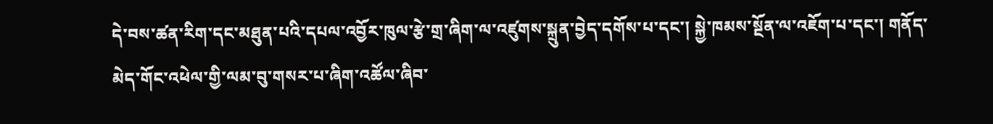དེ་བས་ཚན་རིག་དང་མཐུན་པའི་དཔལ་འབྱོར་ཁུལ་རྩེ་གྲ་ཞིག་ལ་འཛུགས་སྐྲུན་བྱེད་དགོས་པ་དང་། སྐྱེ་ཁམས་སྔོན་ལ་འཇོག་པ་དང་། གནོད་མེད་གོང་འཕེལ་གྱི་ལམ་བུ་གསར་པ་ཞིག་འཚོལ་ཞིབ་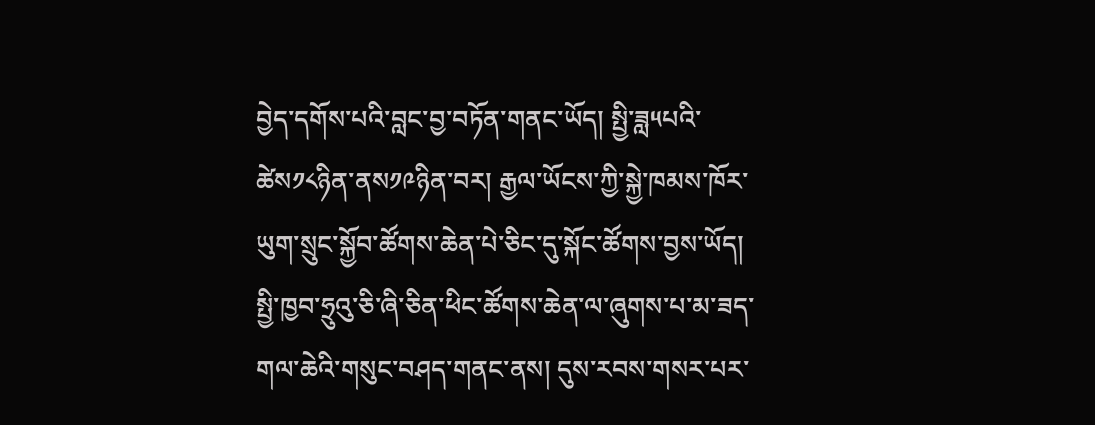བྱེད་དགོས་པའི་བླང་བྱ་བཏོན་གནང་ཡོད། སྤྱི་ཟླ༥པའི་ཚེས༡༨ཉིན་ནས༡༩ཉིན་བར། རྒྱལ་ཡོངས་ཀྱི་སྐྱེ་ཁམས་ཁོར་ཡུག་སྲུང་སྐྱོབ་ཚོགས་ཆེན་པེ་ཅིང་དུ་སྐོང་ཚོགས་བྱས་ཡོད། སྤྱི་ཁྱབ་ཧྲུའུ་ཅི་ཞི་ཅིན་ཕིང་ཚོགས་ཆེན་ལ་ཞུགས་པ་མ་ཟད་གལ་ཆེའི་གསུང་བཤད་གནང་ནས། དུས་རབས་གསར་པར་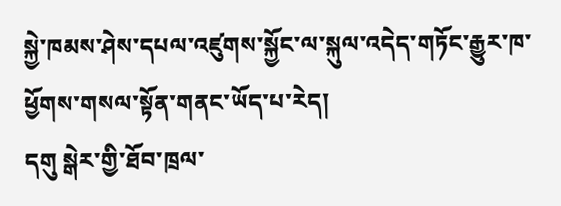སྐྱེ་ཁམས་ཤེས་དཔལ་འཛུགས་སྐྱོང་ལ་སྐུལ་འདེད་གཏོང་རྒྱུར་ཁ་ཕྱོགས་གསལ་སྟོན་གནང་ཡོད་པ་རེད།
དགུ སྒེར་གྱི་ཐོབ་ཁྲལ་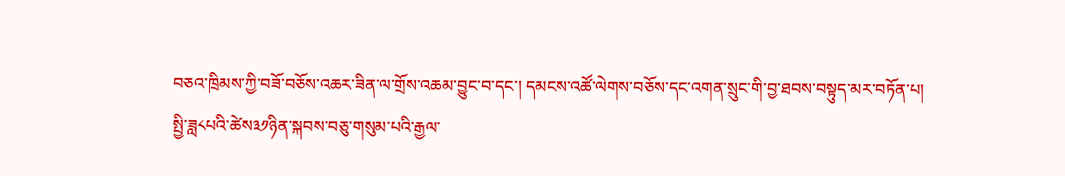བཅའ་ཁྲིམས་ཀྱི་བཟོ་བཅོས་འཆར་ཟིན་ལ་གྲོས་འཆམ་བྱུང་བ་དང་། དམངས་འཚོ་ལེགས་བཅོས་དང་འགན་སྲུང་གི་བྱ་ཐབས་བསྟུད་མར་བཏོན་པ།
སྤྱི་ཟླ༨པའི་ཚེས༣༡ཉིན་སྐབས་བཅུ་གསུམ་པའི་རྒྱལ་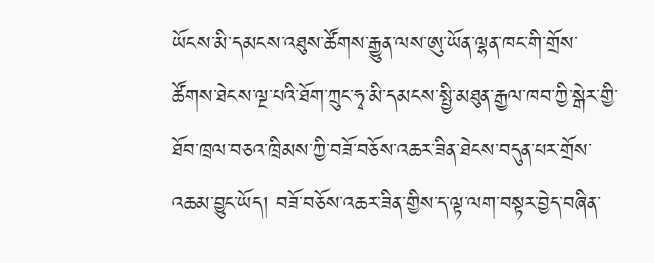ཡོངས་མི་དམངས་འཐུས་ཚོགས་རྒྱུན་ལས་ཨུ་ཡོན་ལྷན་ཁང་གི་གྲོས་ཚོགས་ཐེངས་ལྔ་པའི་ཐོག་ཀྲུང་ཧྭ་མི་དམངས་སྤྱི་མཐུན་རྒྱལ་ཁབ་ཀྱི་སྒེར་གྱི་ཐོབ་ཁྲལ་བཅའ་ཁྲིམས་ཀྱི་བཟོ་བཅོས་འཆར་ཟིན་ཐེངས་བདུན་པར་གྲོས་འཆམ་བྱུང་ཡོད། བཟོ་བཅོས་འཆར་ཟིན་གྱིས་ད་ལྟ་ལག་བསྟར་བྱེད་བཞིན་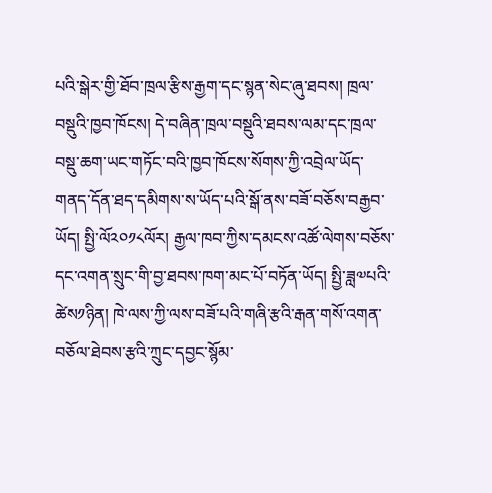པའི་སྒེར་གྱི་ཐོབ་ཁྲལ་རྩིས་རྒྱག་དང་སྙན་སེང་ཞུ་ཐབས། ཁྲལ་བསྡུའི་ཁྱབ་ཁོངས། དེ་བཞིན་ཁྲལ་བསྡུའི་ཐབས་ལམ་དང་ཁྲལ་བསྡུ་ཆག་ཡང་གཏོང་བའི་ཁྱབ་ཁོངས་སོགས་ཀྱི་འབྲེལ་ཡོད་གནད་དོན་ཐད་དམིགས་ས་ཡོད་པའི་སྒོ་ནས་བཟོ་བཅོས་བརྒྱབ་ཡོད། སྤྱི་ལོ༢༠༡༨ལོར། རྒྱལ་ཁབ་ཀྱིས་དམངས་འཚོ་ལེགས་བཅོས་དང་འགན་སྲུང་གི་བྱ་ཐབས་ཁག་མང་པོ་བཏོན་ཡོད། སྤྱི་ཟླ༧པའི་ཚེས༡ཉིན། ཁེ་ལས་ཀྱི་ལས་བཟོ་པའི་གཞི་རྩའི་རྒན་གསོ་འགན་བཅོལ་ཐེབས་རྩའི་ཀྲུང་དབྱང་སྙོམ་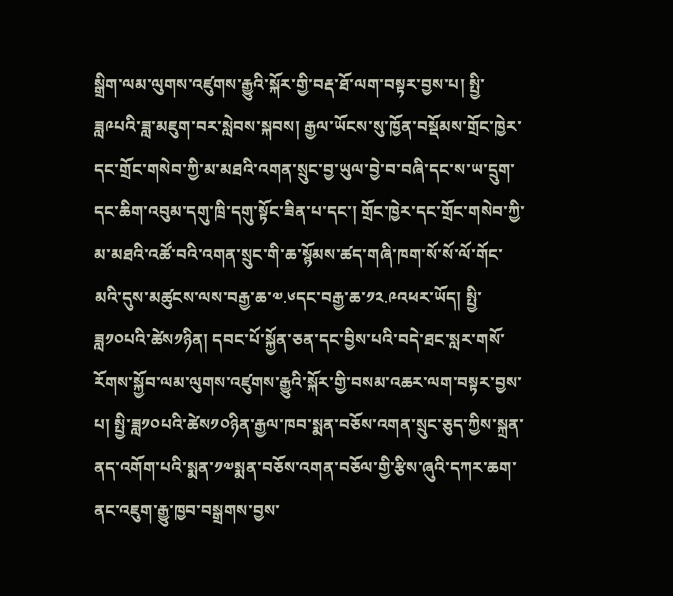སྒྲིག་ལམ་ལུགས་འཛུགས་རྒྱུའི་སྐོར་གྱི་བརྡ་ཐོ་ལག་བསྟར་བྱས་པ། སྤྱི་ཟླ༩པའི་ཟླ་མཇུག་བར་སླེབས་སྐབས། རྒྱལ་ཡོངས་སུ་ཁྱོན་བསྡོམས་གྲོང་ཁྱེར་དང་གྲོང་གསེབ་ཀྱི་མ་མཐའི་འགན་སྲུང་བྱ་ཡུལ་བྱེ་བ་བཞི་དང་ས་ཡ་དྲུག་དང་ཆིག་འབུམ་དགུ་ཁྲི་དགུ་སྟོང་ཟིན་པ་དང་། གྲོང་ཁྱེར་དང་གྲོང་གསེབ་ཀྱི་མ་མཐའི་འཚོ་བའི་འགན་སྲུང་གི་ཆ་སྙོམས་ཚད་གཞི་ཁག་སོ་སོ་ལོ་གོང་མའི་དུས་མཚུངས་ལས་བརྒྱ་ཆ་༧.༦དང་བརྒྱ་ཆ་༡༢.༩འཕར་ཡོད། སྤྱི་ཟླ༡༠པའི་ཚེས༡ཉིན། དབང་པོ་སྐྱོན་ཅན་དང་བྱིས་པའི་བདེ་ཐང་སླར་གསོ་རོགས་སྐྱོབ་ལམ་ལུགས་འཛུགས་རྒྱུའི་སྐོར་གྱི་བསམ་འཆར་ལག་བསྟར་བྱས་པ། སྤྱི་ཟླ༡༠པའི་ཚེས༡༠ཉིན་རྒྱལ་ཁབ་སྨན་བཅོས་འགན་སྲུང་ཅུད་ཀྱིས་སྐྲན་ནད་འགོག་པའི་སྨན་༡༧སྨན་བཅོས་འགན་བཅོལ་གྱི་རྩིས་ཞུའི་དཀར་ཆག་ནང་འཇུག་རྒྱུ་ཁྱབ་བསྒྲགས་བྱས་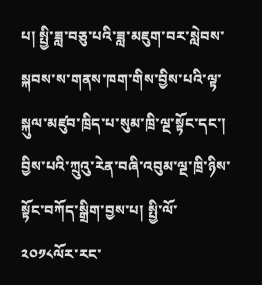པ། སྤྱི་ཟླ་བཅུ་པའི་ཟླ་མཇུག་བར་སླེབས་སྐབས་ས་གནས་ཁག་གིས་བྱིས་པའི་ལྟ་སྐུལ་མཛུབ་ཁྲིད་པ་སུམ་ཁྲི་ལྔ་སྟོང་དང་། བྱིས་པའི་ཀྲུའུ་རེན་བཞི་འབུམ་ལྔ་ཁྲི་ཉིས་སྟོང་བཀོད་སྒྲིག་བྱས་པ། སྤྱི་ལོ་༢༠༡༨ལོར་རང་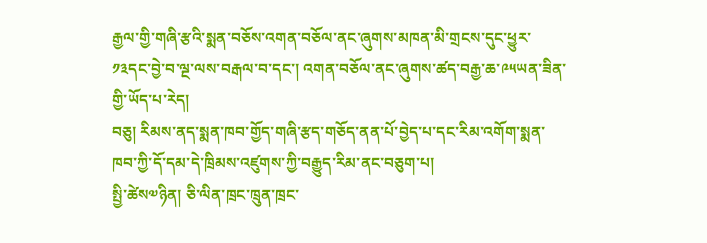རྒྱལ་གྱི་གཞི་རྩའི་སྨན་བཅོས་འགན་བཅོལ་ནང་ཞུགས་མཁན་མི་གྲངས་དུང་ཕྱུར་༡༣དང་བྱེ་བ་ལྔ་ལས་བརྒལ་བ་དང་། འགན་བཅོལ་ནང་ཞུགས་ཚད་བརྒྱ་ཆ་༩༥ཡན་ཟིན་གྱི་ཡོད་པ་རེད།
བཅུ། རིམས་ནད་སྨན་ཁབ་གྱོད་གཞི་རྩད་གཅོད་ནན་པོ་བྱེད་པ་དང་རིམ་འགོག་སྨན་ཁབ་ཀྱི་དོ་དམ་དེ་ཁྲིམས་འཛུགས་ཀྱི་བརྒྱུད་རིམ་ནང་བཅུག་པ།
སྤྱི་ཚེས༧ཉིན། ཅི་ལིན་ཁྲང་ཁྲུན་ཁྲང་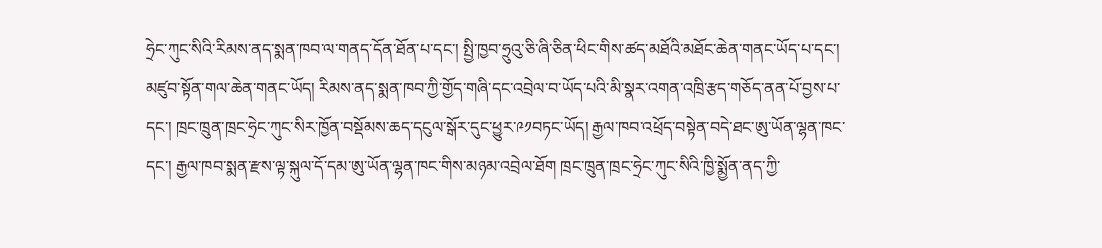ཧྲེང་ཀུང་སིའི་རིམས་ནད་སྨན་ཁབ་ལ་གནད་དོན་ཐོན་པ་དང་། སྤྱི་ཁྱབ་ཧྲུའུ་ཅི་ཞི་ཅིན་ཕིང་གིས་ཚད་མཐོའི་མཐོང་ཆེན་གནང་ཡོད་པ་དང་། མཛུབ་སྟོན་གལ་ཆེན་གནང་ཡོད། རིམས་ནད་སྨན་ཁབ་ཀྱི་གྱོད་གཞི་དང་འབྲེལ་བ་ཡོད་པའི་མི་སྣར་འགན་འཁྲི་རྩད་གཅོད་ནན་པོ་བྱས་པ་དང་། ཁྲང་ཁྲུན་ཁྲང་ཧྲེང་ཀུང་སིར་ཁྱོན་བསྡོམས་ཆད་དངུལ་སྒོར་དུང་ཕྱུར་༩༡བཏང་ཡོད། རྒྱལ་ཁབ་འཕྲོད་བསྟེན་བདེ་ཐང་ཨུ་ཡོན་ལྷན་ཁང་དང་། རྒྱལ་ཁབ་སྨན་རྫས་ལྟ་སྐུལ་དོ་དམ་ཨུ་ཡོན་ལྷན་ཁང་གིས་མཉམ་འབྲེལ་ཐོག ཁྲང་ཁྲུན་ཁྲང་ཧྲེང་ཀུང་སིའི་ཁྱི་སྨྱོན་ནད་ཀྱི་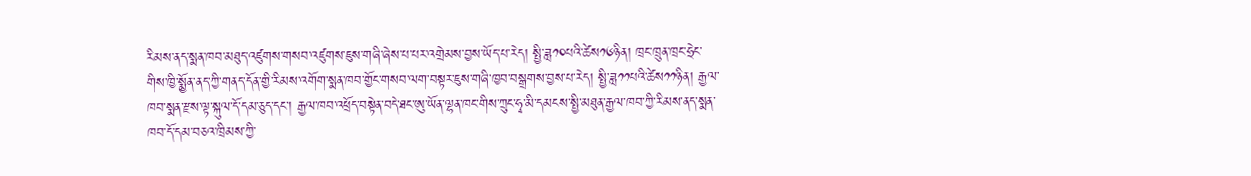རིམས་ནད་སྨན་ཁབ་མཐུད་འཛུགས་གསབ་འཛུགས་ཇུས་གཞི་ཞེས་པ་པར་འགྲེམས་བྱས་ཡོད་པ་རེད། སྤྱི་ཟླ༡༠པའི་ཚེས༡༦ཉིན། ཁྲང་ཁྲུན་ཁྲང་ཧྲེང་གིས་ཁྱི་སྨྱོན་ནད་ཀྱི་གནད་དོན་གྱི་རིམས་འགོག་སྨན་ཁབ་གྱོང་གསབ་ལག་བསྟར་ཇུས་གཞི་ཁྱབ་བསྒྲགས་བྱས་པ་རེད། སྤྱི་ཟླ༡༡པའི་ཚེས༡༡ཉིན། རྒྱལ་ཁབ་སྨན་རྫས་ལྟ་སྐུལ་དོ་དམ་ཅུད་དང་། རྒྱལ་ཁབ་འཕྲོད་བསྟེན་བདེ་ཐང་ཨུ་ཡོན་ལྷན་ཁང་གིས་ཀྲུང་ཧྭ་མི་དམངས་སྤྱི་མཐུན་རྒྱལ་ཁབ་ཀྱི་རིམས་ནད་སྨན་ཁབ་དོ་དམ་བཅའ་ཁྲིམས་ཀྱི་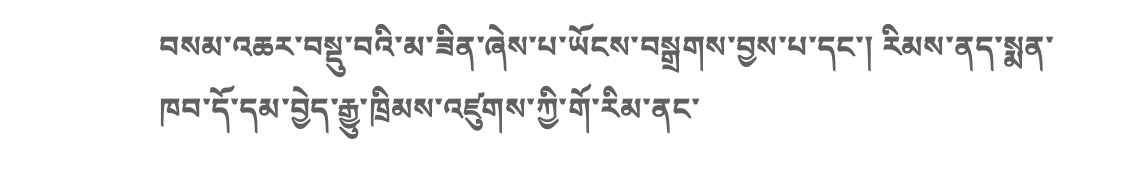བསམ་འཆར་བསྡུ་བའི་མ་ཟིན་ཞེས་པ་ཡོངས་བསྒྲགས་བྱས་པ་དང་། རིམས་ནད་སྨན་ཁབ་དོ་དམ་བྱེད་རྒྱུ་ཁྲིམས་འཛུགས་ཀྱི་གོ་རིམ་ནང་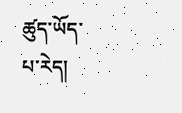ཚུད་ཡོད་པ་རེད།